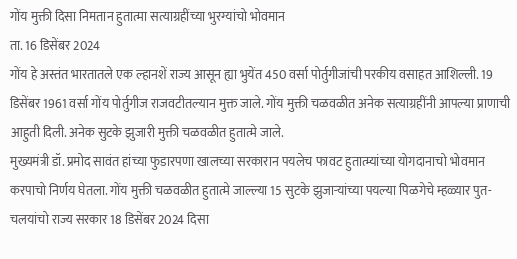गोंय मुक्ती दिसा निमतान हुतात्मा सत्याग्रहींच्या भुरग्यांचो भोवमान
ता. 16 डिसेंबर 2024
गोंय हे अस्तंत भारतातले एक ल्हानशें राज्य आसून ह्या भुयेंत 450 वर्सा पोर्तुगीजांची परकीय वसाहत आशिल्ली. 19 डिसेंबर 1961 वर्सा गोंय पोर्तुगीज राजवटीतल्यान मुक्त जाले. गोंय मुक्ती चळवळीत अनेक सत्याग्रहींनी आपल्या प्राणाची आहुती दिली. अनेक सुटके झुजारी मुक्ती चळवळीत हुतात्मे जाले.
मुख्यमंत्री डॉ. प्रमोद सावंत हांच्या फुडारपणा खालच्या सरकारान पयलेच फावट हुतात्म्यांच्या योगदानाचो भोवमान करपाचो निर्णय घेतला. गोंय मुक्ती चळवळीत हुतात्मे जाल्ल्या 15 सुटके झुजाऱ्यांच्या पयल्या पिळगेचे म्हळ्यार पुत-चलयांचो राज्य सरकार 18 डिसेंबर 2024 दिसा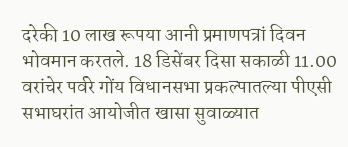दरेकी 10 लाख रूपया आनी प्रमाणपत्रां दिवन भोवमान करतले. 18 डिसेंबर दिसा सकाळी 11.00 वरांचेर पर्वरे गोंय विधानसभा प्रकल्पातल्या पीएसी सभाघरांत आयोजीत खासा सुवाळ्यात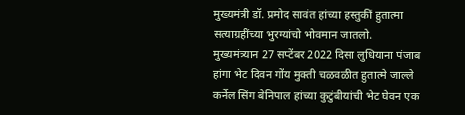मुख्यमंत्री डॉ. प्रमोद सावंत हांच्या हस्तुकीं हुतात्मा सत्याग्रहींच्या भुरग्यांचो भोवमान जातलो.
मुख्यमंत्र्यान 27 सप्टेंबर 2022 दिसा लुधियाना पंजाब हांगा भेट दिवन गोंय मुक्ती चळवळीत हुतात्मे जाल्ले कर्नेल सिंग बेनिपाल हांच्या कुटुंबीयांची भेट घेवन एक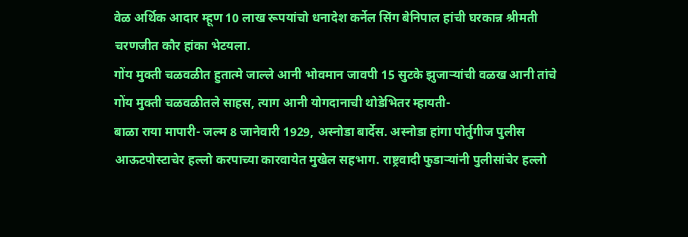वेळ अर्थिक आदार म्हूण 10 लाख रूपयांचो धनादेश कर्नेल सिंग बेनिपाल हांची घरकान्न श्रीमती चरणजीत कौर हांका भेटयला.
गोंय मुक्ती चळवळीत हुतात्मे जाल्ले आनी भोवमान जावपी 15 सुटके झुजाऱ्यांची वळख आनी तांचे गोंय मुक्ती चळवळीतले साहस, त्याग आनी योगदानाची थोडेभितर म्हायती-
बाळा राया मापारी- जल्म 8 जानेवारी 1929, अस्नोडा बार्देस. अस्नोडा हांगा पोर्तुगीज पुलीस आऊटपोस्टाचेर हल्लो करपाच्या कारवायेत मुखेल सहभाग. राष्ट्रवादी फुडाऱ्यांनी पुलीसांचेर हल्लो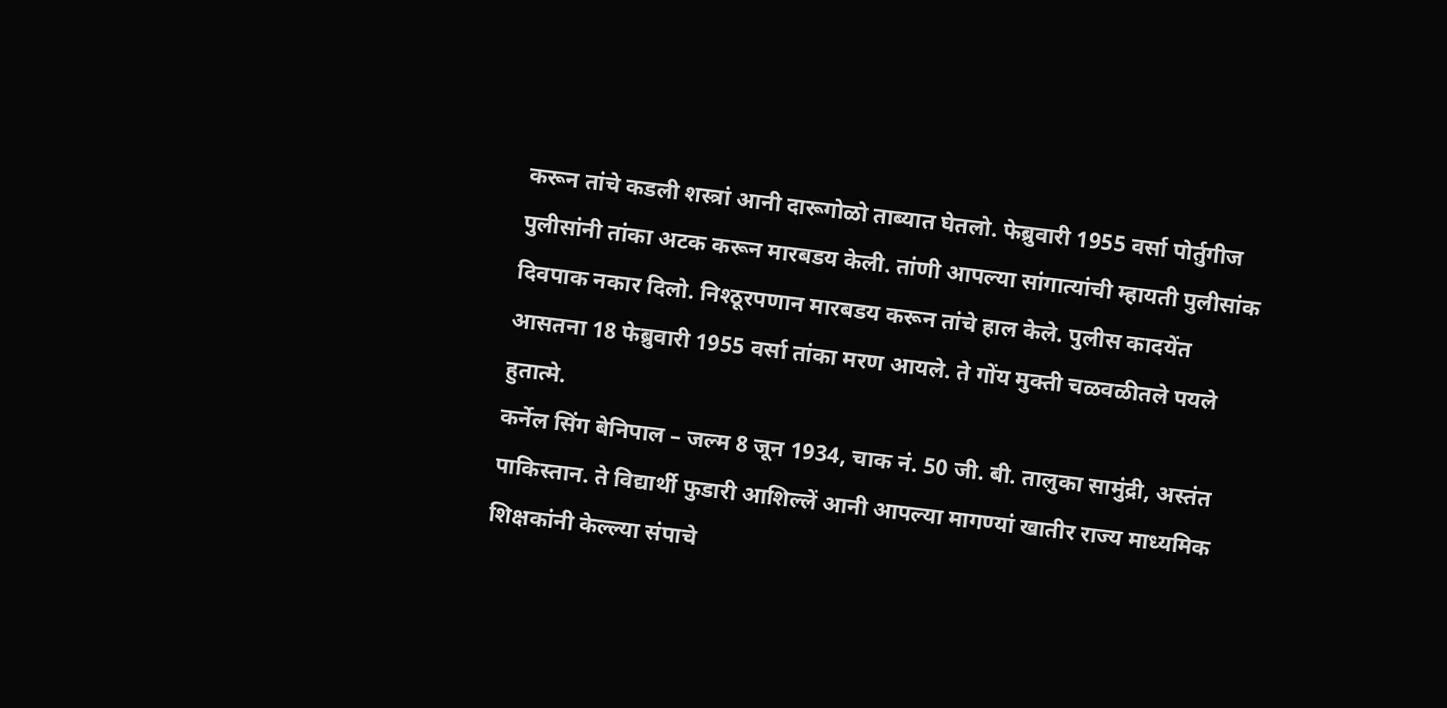करून तांचे कडली शस्त्रां आनी दारूगोळो ताब्यात घेतलो. फेब्रुवारी 1955 वर्सा पोर्तुगीज पुलीसांनी तांका अटक करून मारबडय केली. तांणी आपल्या सांगात्यांची म्हायती पुलीसांक दिवपाक नकार दिलो. निश्ठूरपणान मारबडय करून तांचे हाल केले. पुलीस कादयेंत आसतना 18 फेब्रुवारी 1955 वर्सा तांका मरण आयले. ते गोंय मुक्ती चळवळीतले पयले हुतात्मे.
कर्नेल सिंग बेनिपाल – जल्म 8 जून 1934, चाक नं. 50 जी. बी. तालुका सामुंद्री, अस्तंत पाकिस्तान. ते विद्यार्थी फुडारी आशिल्लें आनी आपल्या मागण्यां खातीर राज्य माध्यमिक शिक्षकांनी केल्ल्या संपाचे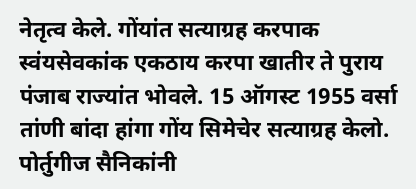नेतृत्व केले. गोंयांत सत्याग्रह करपाक स्वंयसेवकांक एकठाय करपा खातीर ते पुराय पंजाब राज्यांत भोवले. 15 ऑगस्ट 1955 वर्सा तांणी बांदा हांगा गोंय सिमेचेर सत्याग्रह केलो. पोर्तुगीज सैनिकांनी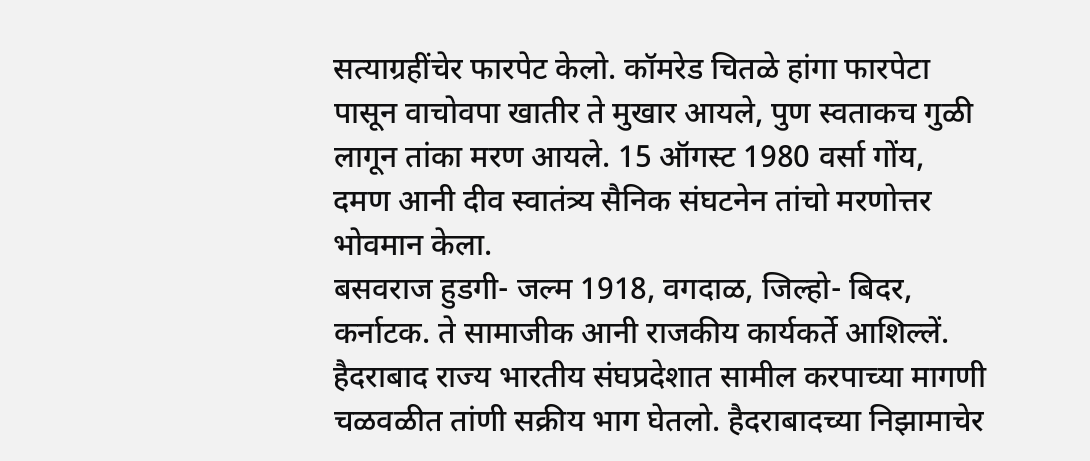सत्याग्रहींचेर फारपेट केलो. कॉमरेड चितळे हांगा फारपेटा पासून वाचोवपा खातीर ते मुखार आयले, पुण स्वताकच गुळी लागून तांका मरण आयले. 15 ऑगस्ट 1980 वर्सा गोंय, दमण आनी दीव स्वातंत्र्य सैनिक संघटनेन तांचो मरणोत्तर भोवमान केला.
बसवराज हुडगी- जल्म 1918, वगदाळ, जिल्हो- बिदर, कर्नाटक. ते सामाजीक आनी राजकीय कार्यकर्ते आशिल्लें. हैदराबाद राज्य भारतीय संघप्रदेशात सामील करपाच्या मागणी चळवळीत तांणी सक्रीय भाग घेतलो. हैदराबादच्या निझामाचेर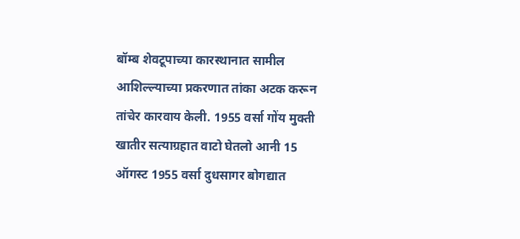बॉम्ब शेवटूपाच्या कारस्थानात सामील आशिल्ल्याच्या प्रकरणात तांका अटक करून तांचेर कारवाय केली. 1955 वर्सा गोंय मुक्ती खातीर सत्याग्रहात वाटो घेतलो आनी 15 ऑगस्ट 1955 वर्सा दुधसागर बोगद्यात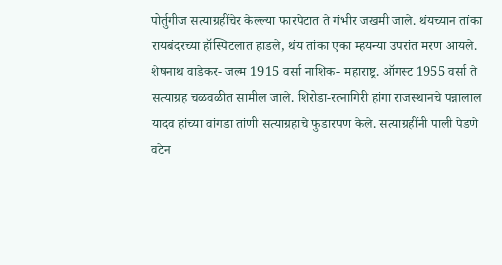पोर्तुगीज सत्याग्रहींचेर केल्ल्या फारपेटात ते गंभीर जखमी जाले. थंयच्यान तांका रायबंदरच्या हॉस्पिटलात हाडले, थंय तांका एका म्हयन्या उपरांत मरण आयले.
शेषनाथ वाडेकर- जल्म 1915 वर्सा नाशिक- महाराष्ट्र. ऑगस्ट 1955 वर्सा ते सत्याग्रह चळवळीत सामील जाले. शिरोडा-रत्नागिरी हांगा राजस्थानचे पन्नालाल यादव हांच्या वांगडा तांणी सत्याग्रहाचे फुडारपण केले. सत्याग्रहींनी पाली पेडणे वटेन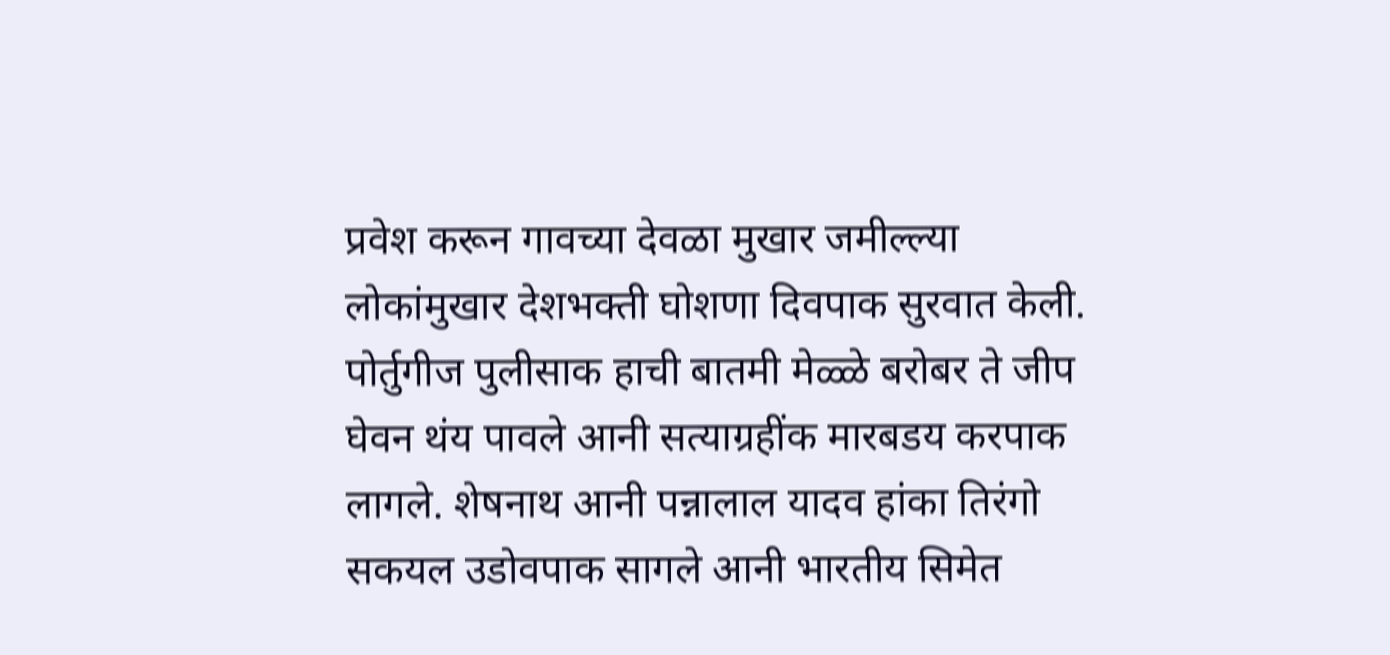प्रवेश करून गावच्या देवळा मुखार जमील्ल्या लोकांमुखार देशभक्ती घोशणा दिवपाक सुरवात केली. पोर्तुगीज पुलीसाक हाची बातमी मेळ्ळे बरोबर ते जीप घेवन थंय पावले आनी सत्याग्रहींक मारबडय करपाक लागले. शेषनाथ आनी पन्नालाल यादव हांका तिरंगो सकयल उडोवपाक सागले आनी भारतीय सिमेत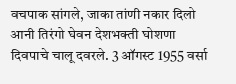वचपाक सांगले, जाका तांणी नकार दिलो आनी तिरंगो घेवन देशभक्ती घोशणा दिवपाचे चालू दवरले. 3 ऑगस्ट 1955 वर्सा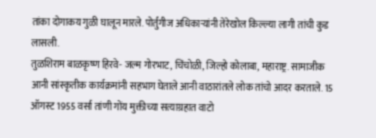तांका दोगाकय गुळी घालून मारले. पोर्तुगीज अधिकाऱ्यांनी तेरेखोल किल्ल्या लागी तांची कुड लासली.
तुळशिराम बाळकृष्ण हिरवे- जल्म गोरभाट, चिंचोळी, जिल्हो कोलाबा, महाराष्ट्र. सामाजीक आनी सांस्कृतीक कार्यक्रमांनी सहभाग घेताले आनी वाठारांतले लोक तांचो आदर करताले. 15 ऑगस्ट 1955 वर्सा तांणी गोंय मुक्तीच्या सत्याग्रहात वाटो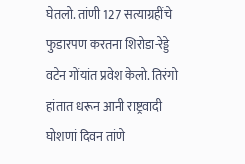घेतलो. तांणी 127 सत्याग्रहींचे फुडारपण करतना शिरोडा-रेड्डे वटेन गोंयांत प्रवेश केलो. तिरंगो हांतात धरून आनी राष्ट्रवादी घोशणां दिवन तांणे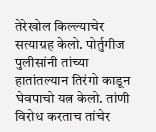तेरेखोल किल्ल्याचेर सत्याग्रह केलो. पोर्तुगीज पुलीसांनी तांच्या हातांतल्यान तिरंगो काडून घेवपाचो यत्न केलो. तांणी विरोध करताच तांचेर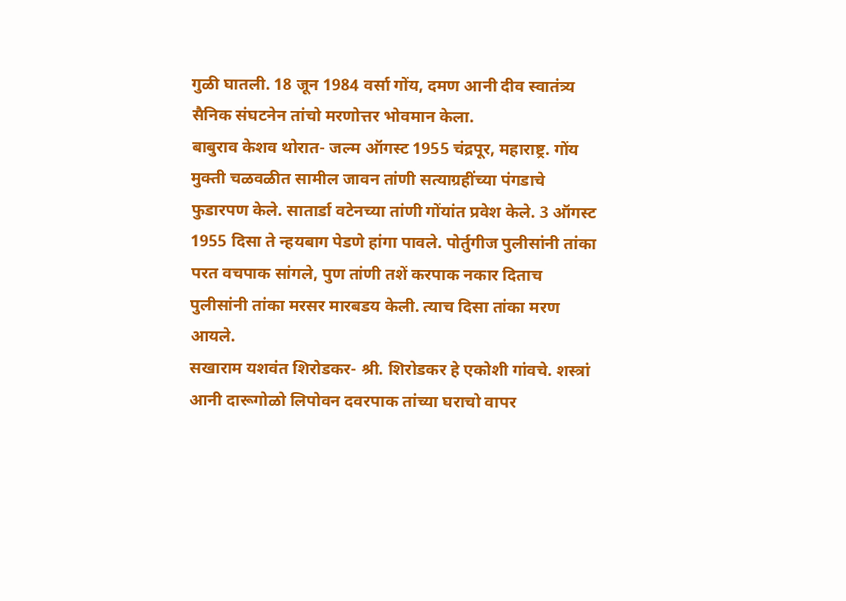गुळी घातली. 18 जून 1984 वर्सा गोंय, दमण आनी दीव स्वातंत्र्य सैनिक संघटनेन तांचो मरणोत्तर भोवमान केला.
बाबुराव केशव थोरात- जल्म ऑगस्ट 1955 चंद्रपूर, महाराष्ट्र. गोंय मुक्ती चळवळीत सामील जावन तांणी सत्याग्रहींच्या पंगडाचे फुडारपण केले. सातार्डा वटेनच्या तांणी गोंयांत प्रवेश केले. 3 ऑगस्ट 1955 दिसा ते न्हयबाग पेडणे हांगा पावले. पोर्तुगीज पुलीसांनी तांका परत वचपाक सांगले, पुण तांणी तशें करपाक नकार दिताच पुलीसांनी तांका मरसर मारबडय केली. त्याच दिसा तांका मरण आयले.
सखाराम यशवंत शिरोडकर- श्री. शिरोडकर हे एकोशी गांवचे. शस्त्रां आनी दारूगोळो लिपोवन दवरपाक तांच्या घराचो वापर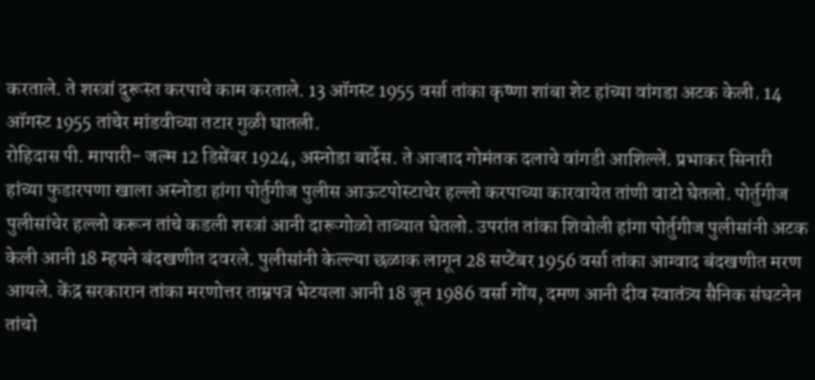करताले. ते शस्त्रां दुरूस्त करपाचे काम करताले. 13 ऑगस्ट 1955 वर्सा तांका कृष्णा शांबा शेट हांच्या वांगडा अटक केली. 14 ऑगस्ट 1955 तांचेर मांडवीच्या तटार गुळी घातली.
रोहिदास पी. मापारी- जल्म 12 डिसेंबर 1924, अस्नोडा बार्देस. ते आजाद गोमंतक दलाचे वांगडी आशिल्लें. प्रभाकर सिनारी हांच्या फुडारपणा खाला अस्नोडा हांगा पोर्तुगीज पुलीस आऊटपोस्टाचेर हल्लो करपाच्या कारवायेत तांणी वाटो घेतलो. पोर्तुगीज पुलीसांचेर हल्लो करून तांचे कडली शस्त्रां आनी दारूगोळो ताब्यात घेतलो. उपरांत तांका शिवोली हांगा पोर्तुगीज पुलीसांनी अटक केली आनी 18 म्हयने बंदखणीत दवरले. पुलीसांनी केल्ल्या छळाक लागून 28 सप्टेंबर 1956 वर्सा तांका आग्वाद बंदखणीत मरण आयले. केंद्र सरकारान तांका मरणोत्तर ताम्रपत्र भेटयला आनी 18 जून 1986 वर्सा गोंय, दमण आनी दीव स्वातंत्र्य सैनिक संघटनेन तांचो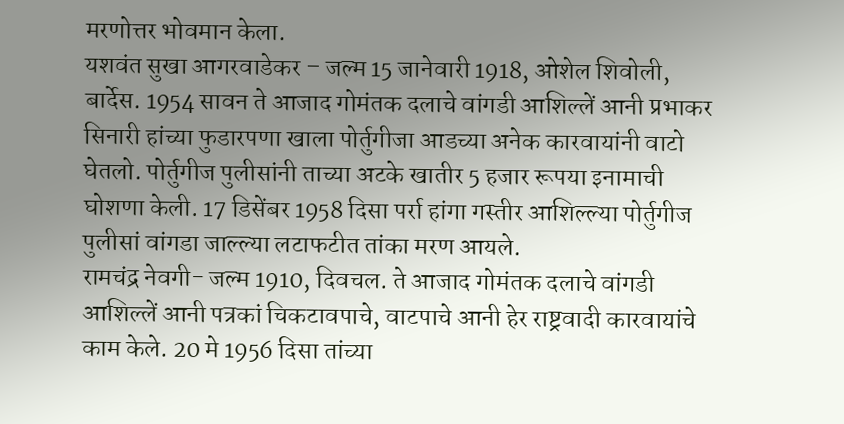मरणोत्तर भोवमान केला.
यशवंत सुखा आगरवाडेकर – जल्म 15 जानेवारी 1918, ओशेल शिवोली, बार्देस. 1954 सावन ते आजाद गोमंतक दलाचे वांगडी आशिल्लें आनी प्रभाकर सिनारी हांच्या फुडारपणा खाला पोर्तुगीजा आडच्या अनेक कारवायांनी वाटो घेतलो. पोर्तुगीज पुलीसांनी ताच्या अटके खातीर 5 हजार रूपया इनामाची घोशणा केली. 17 डिसेंबर 1958 दिसा पर्रा हांगा गस्तीर आशिल्ल्या पोर्तुगीज पुलीसां वांगडा जाल्ल्या लटाफटीत तांका मरण आयले.
रामचंद्र नेवगी- जल्म 1910, दिवचल. ते आजाद गोमंतक दलाचे वांगडी आशिल्लें आनी पत्रकां चिकटावपाचे, वाटपाचे आनी हेर राष्ट्रवादी कारवायांचे काम केले. 20 मे 1956 दिसा तांच्या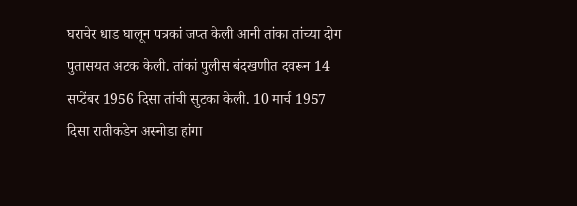घराचेर धाड घालून पत्रकां जप्त केली आनी तांका तांच्या दोग पुतासयत अटक केली. तांकां पुलीस बंदखणीत दवरून 14 सप्टेंबर 1956 दिसा तांची सुटका केली. 10 मार्च 1957 दिसा रातीकडेन अस्नोडा हांगा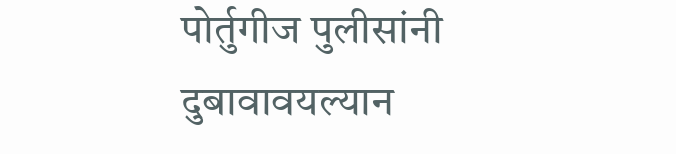पोर्तुगीज पुलीसांनी दुबावावयल्यान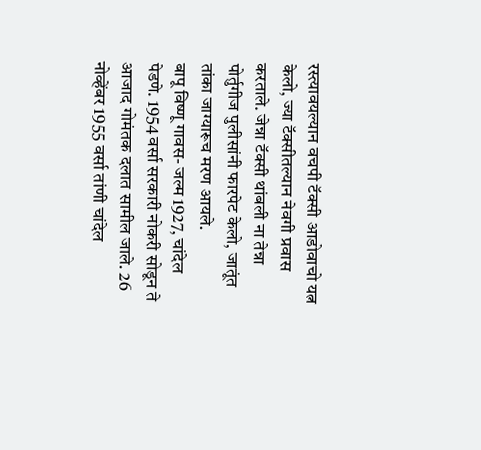रस्त्यावयल्यान वचपी टॅक्सी आडोवाचो यत्न केलो, ज्या टॅक्सीतल्यान नेवगी प्रवास करताले. जेन्ना टॅक्सी थांबली ना तेन्ना पोर्तुगीज पुलीसांनी फारपेट केलो, जातूंत तांका जाग्यारूच मरण आयले.
बापू विष्णू गावस- जल्म 1927, चांदेल पेडणे. 1954 वर्सा सरकारी नोकरी सोडून ते आजाद गोमंतक दलात सामील जाले. 26 नोव्हेंबर 1955 वर्सा तांणी चांदेल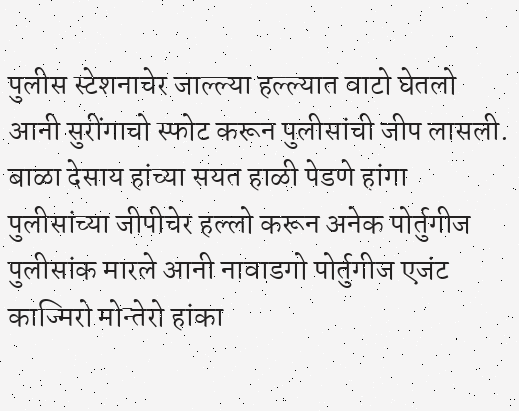पुलीस स्टेशनाचेर जाल्ल्या हल्ल्यात वाटो घेतलो आनी सुरींगाचो स्फोट करून पुलीसांची जीप लासली. बाळा देसाय हांच्या सयत हाळी पेडणे हांगा पुलीसांच्या जीपीचेर हल्लो करून अनेक पोर्तुगीज पुलीसांक मारले आनी नावाडगो पोर्तुगीज एजंट काज्मिरो मोन्तेरो हांका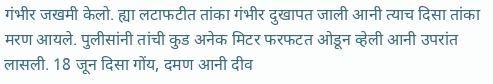गंभीर जखमी केलो. ह्या लटाफटीत तांका गंभीर दुखापत जाली आनी त्याच दिसा तांका मरण आयले. पुलीसांनी तांची कुड अनेक मिटर फरफटत ओडून व्हेली आनी उपरांत लासली. 18 जून दिसा गोंय, दमण आनी दीव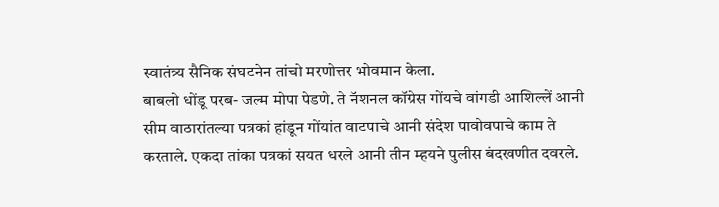स्वातंत्र्य सैनिक संघटनेन तांचो मरणोत्तर भोवमान केला.
बाबलो धोंडू परब- जल्म मोपा पेडणे. ते नॅशनल कॉग्रेस गोंयचे वांगडी आशिल्लें आनी सीम वाठारांतल्या पत्रकां हांडून गोंयांत वाटपाचे आनी संदेश पावोवपाचे काम ते करताले. एकदा तांका पत्रकां सयत धरले आनी तीन म्हयने पुलीस बंदखणीत दवरले.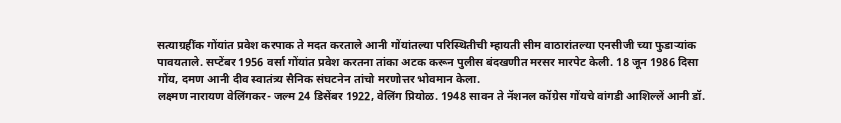सत्याग्रहींक गोंयांत प्रवेश करपाक ते मदत करताले आनी गोंयांतल्या परिस्थितीची म्हायती सीम वाठारांतल्या एनसीजी च्या फुडाऱ्यांक पावयताले. सप्टेंबर 1956 वर्सा गोंयांत प्रवेश करतना तांका अटक करून पुलीस बंदखणीत मरसर मारपेट केली. 18 जून 1986 दिसा गोंय, दमण आनी दीव स्वातंत्र्य सैनिक संघटनेन तांचो मरणोत्तर भोवमान केला.
लक्ष्मण नारायण वेलिंगकर- जल्म 24 डिसेंबर 1922, वेलिंग प्रियोळ. 1948 सावन ते नॅशनल कॉग्रेस गोंयचे वांगडी आशिल्लें आनी डॉ.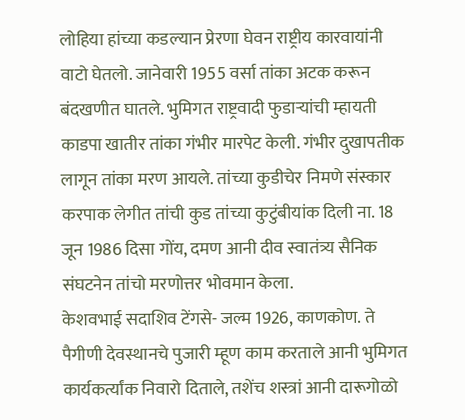लोहिया हांच्या कडल्यान प्रेरणा घेवन राष्ट्रीय कारवायांनी वाटो घेतलो. जानेवारी 1955 वर्सा तांका अटक करून बंदखणीत घातले. भुमिगत राष्ट्रवादी फुडाऱ्यांची म्हायती काडपा खातीर तांका गंभीर मारपेट केली. गंभीर दुखापतीक लागून तांका मरण आयले. तांच्या कुडीचेर निमणे संस्कार करपाक लेगीत तांची कुड तांच्या कुटुंबीयांक दिली ना. 18 जून 1986 दिसा गोंय, दमण आनी दीव स्वातंत्र्य सैनिक संघटनेन तांचो मरणोत्तर भोवमान केला.
केशवभाई सदाशिव टेंगसे- जल्म 1926, काणकोण. ते पैगीणी देवस्थानचे पुजारी म्हूण काम करताले आनी भुमिगत कार्यकर्त्यांक निवारो दिताले, तशेंच शस्त्रां आनी दारूगोळो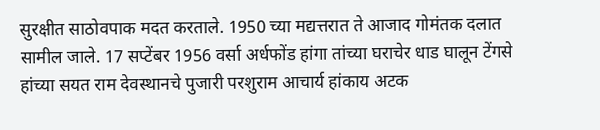सुरक्षीत साठोवपाक मदत करताले. 1950 च्या मद्यत्तरात ते आजाद गोमंतक दलात सामील जाले. 17 सप्टेंबर 1956 वर्सा अर्धफोंड हांगा तांच्या घराचेर धाड घालून टेंगसे हांच्या सयत राम देवस्थानचे पुजारी परशुराम आचार्य हांकाय अटक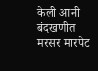केली आनी बंदखणीत मरसर मारपेट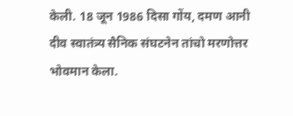केली. 18 जून 1986 दिसा गोंय, दमण आनी दीव स्वातंत्र्य सैनिक संघटनेन तांचो मरणोत्तर भोवमान केला.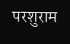परशुराम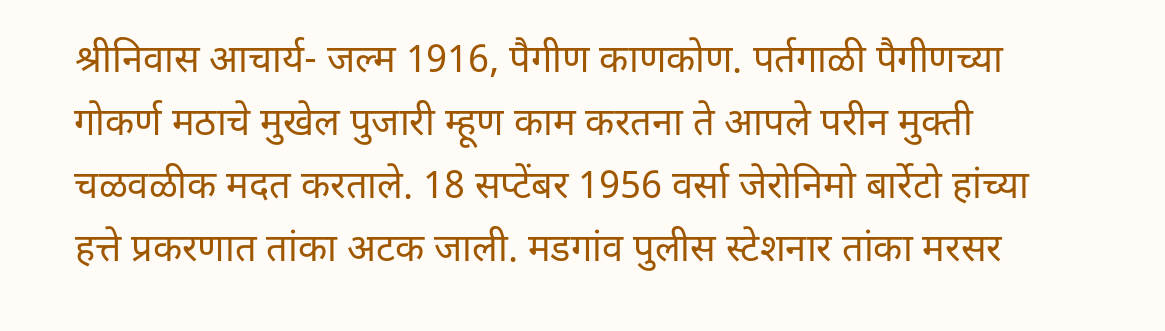श्रीनिवास आचार्य- जल्म 1916, पैगीण काणकोण. पर्तगाळी पैगीणच्या गोकर्ण मठाचे मुखेल पुजारी म्हूण काम करतना ते आपले परीन मुक्ती चळवळीक मदत करताले. 18 सप्टेंबर 1956 वर्सा जेरोनिमो बार्रेटो हांच्या हत्ते प्रकरणात तांका अटक जाली. मडगांव पुलीस स्टेशनार तांका मरसर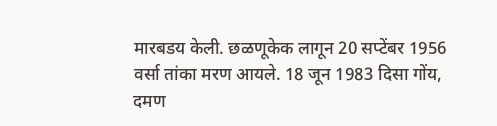मारबडय केली. छळणूकेक लागून 20 सप्टेंबर 1956 वर्सा तांका मरण आयले. 18 जून 1983 दिसा गोंय, दमण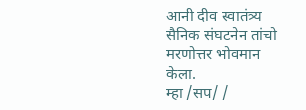आनी दीव स्वातंत्र्य सैनिक संघटनेन तांचो मरणोत्तर भोवमान केला.
म्हा /सप/ /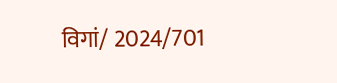विगां/ 2024/701